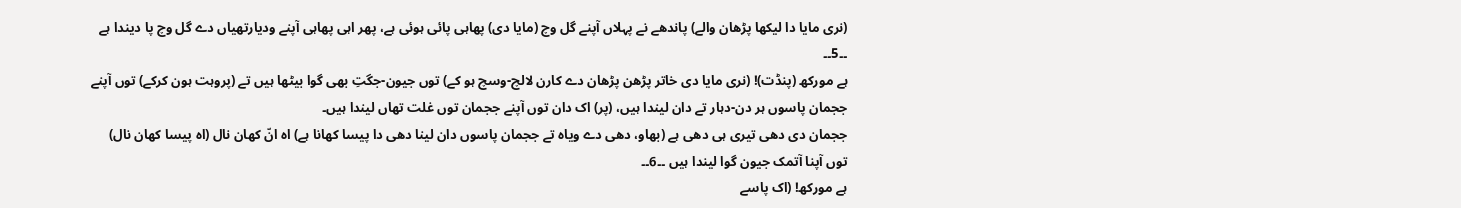(نری مایا دا لیکھا پڑھان والے) پاندھے نے پہلاں آپنے گل وچ (مایا دی) پھاہی پائی ہوئی ہے، پھر اہی پھاہی آپنے ودیارتھیاں دے گل وچ پا دیندا ہے ۔۔5۔۔
ہے مورکھ (پنڈت)! (نری مایا دی خاتر پڑھن پڑھان دے کارن لالچ-وسچ ہو کے) توں جیون-جگتِ بھی گوا بیٹھا ہیں تے (پروہت ہون کرکے) توں آپنے ججمان پاسوں ہر دن-دہار تے دان لیندا ہیں، (پر) اک دان توں آپنے ججمان توں غلت تھاں لیندا ہیں۔
ججمان دی دھی تیری ہی دھی ہے (بھاو، دھی دے ویاہ تے ججمان پاسوں دان لینا دھی دا پیسا کھانا ہے) اہ انّ کھان نال (اہ پیسا کھان نال) توں آپنا آتمک جیون گوا لیندا ہیں ۔۔6۔۔
ہے مورکھ! (اک پاسے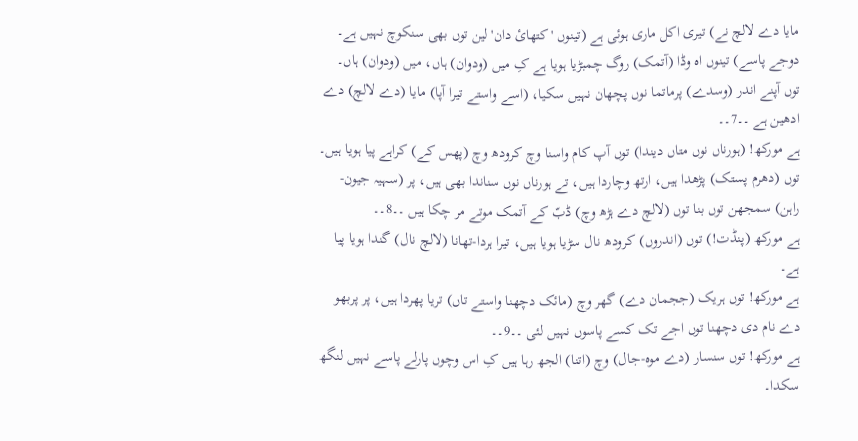مایا دے لالچ نے) تیری اکل ماری ہوئی ہے (تینوں 'کتھائ دان' لین توں بھی سنکوچ نہیں ہے۔ دوجے پاسے) تینوں اہ وڈا (آتمک) روگ چمبڑیا ہویا ہے کِ میں (ودوان) ہاں، میں (ودوان) ہاں۔
توں آپنے اندر (وسدے) پرماتما نوں پچھان نہیں سکیا، (اسے واستے تیرا آپا) مایا (دے لالچ) دے ادھین ہے ۔۔7۔۔
ہے مورکھ! (ہورناں نوں متاں دیندا) توں آپ کام واسنا وچ کرودھ وچ (پھس کے) کراہے پیا ہویا ہیں۔
توں (دھرم پستک) پڑھدا ہیں، ارتھ وچاردا ہیں، تے ہورناں نوں سناندا بھی ہیں، پر (سہیہ جیون-راہن) سمجھن توں بنا توں (لالچ دے ہڑھ وچ) ڈبّ کے آتمک موتے مر چکا ہیں ۔۔8۔۔
ہے مورکھ (پنڈت!) توں (اندروں) کرودھ نال سڑیا ہویا ہیں، تیرا ہردا-تھانا (لالچ نال) گندا ہویا پیا ہے۔
ہے مورکھ! توں ہریک (ججمان دے) گھر وچ (مائک دچھنا واستے تاں) تریا پھردا ہیں، پر پربھو دے نام دی دچھنا توں اجے تک کسے پاسوں نہیں لئی ۔۔9۔۔
ہے مورکھ! توں سنسار (دے موہ-جال) وچ (اتنا) الجھ رہا ہیں کِ اس وچوں پارلے پاسے نہیں لنگھ سکدا۔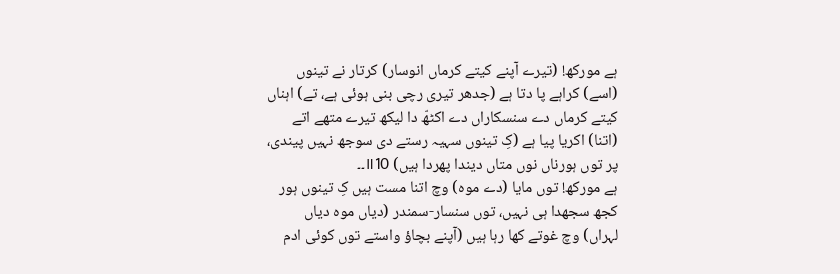ہے مورکھ! (تیرے آپنے کیتے کرماں انوسار) کرتار نے تینوں (اسے) کراہے پا دتا ہے (جدھر تیری رچی بنی ہوئی ہے، تے) اہناں کیتے کرماں دے سنسکاراں دے اکٹھّ دا لیکھ تیرے متھے اتے (اتنا) اکریا پیا ہے (کِ تینوں سہیہ رستے دی سوجھ نہیں پیندی، پر توں ہورناں نوں متاں دیندا پھردا ہیں) ॥10۔۔
ہے مورکھ! توں مایا (دے موہ) وچ اتنا مست ہیں کِ تینوں ہور کجھ سجھدا ہی نہیں، توں سنسار-سمندر (دیاں موہ دیاں لہراں) وچ غوتے کھا رہا ہیں (آپنے بچاؤ واستے توں کوئی ادم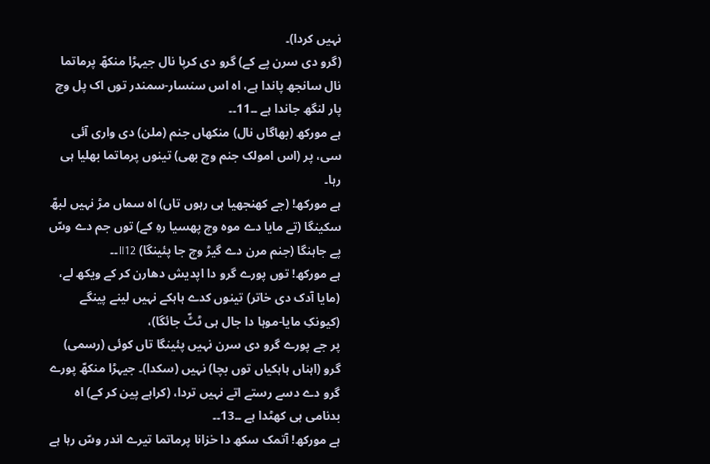نہیں کردا)۔
(گرو دی سرن پے کے) گرو دی کرپا نال جیہڑا منکھّ پرماتما نال سانجھ پاندا ہے، اہ اس سنسار-سمندر توں اک پل وچ پار لنگھ جاندا ہے ۔۔11۔۔
ہے مورکھ (بھاگاں نال) منکھاں جنم (ملن) دی واری آئی سی، پر (اس امولک جنم وچ بھی) تینوں پرماتما بھلیا ہی رہا۔
ہے مورکھ! (جے کھنجھیا ہی رہوں تاں) اہ سماں مڑ نہیں لبھّ سکینگا (تے مایا دے موہ وچ پھسیا رہِ کے) توں جم دے وسّ پے جاہنگا (جنم مرن دے گیڑ وچ جا پئینگا) ॥12۔۔
ہے مورکھ! توں پورے گرو دا اپدیش دھارن کر کے ویکھ لے، (مایا آدک دی خاتر) تینوں کدے ہاہکے نہیں لینے پینگے (کیونکِ مایا-موہا دا جال ہی ٹٹّ جائگا)،
پر جے پورے گرو دی سرن نہیں پئینگا تاں کوئی (رسمی) گرو (اہناں ہاہکیاں توں بچا) نہیں (سکدا)۔ جیہڑا منکھّ پورے گرو دے دسے رستے اتے نہیں تردا، (کراہے پین کر کے) اہ بدنامی ہی کھٹدا ہے ۔۔13۔۔
ہے مورکھ! آتمک سکھ دا خزانا پرماتما تیرے اندر وسّ رہا ہے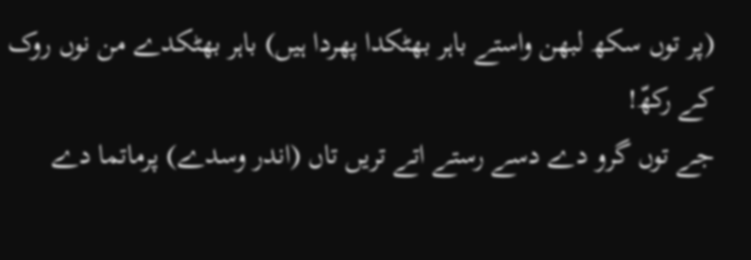(پر توں سکھ لبھن واستے باہر بھٹکدا پھردا ہیں) باہر بھٹکدے من نوں روک کے رکھّ!
جے توں گرو دے دسے رستے اتے تریں تاں (اندر وسدے) پرماتما دے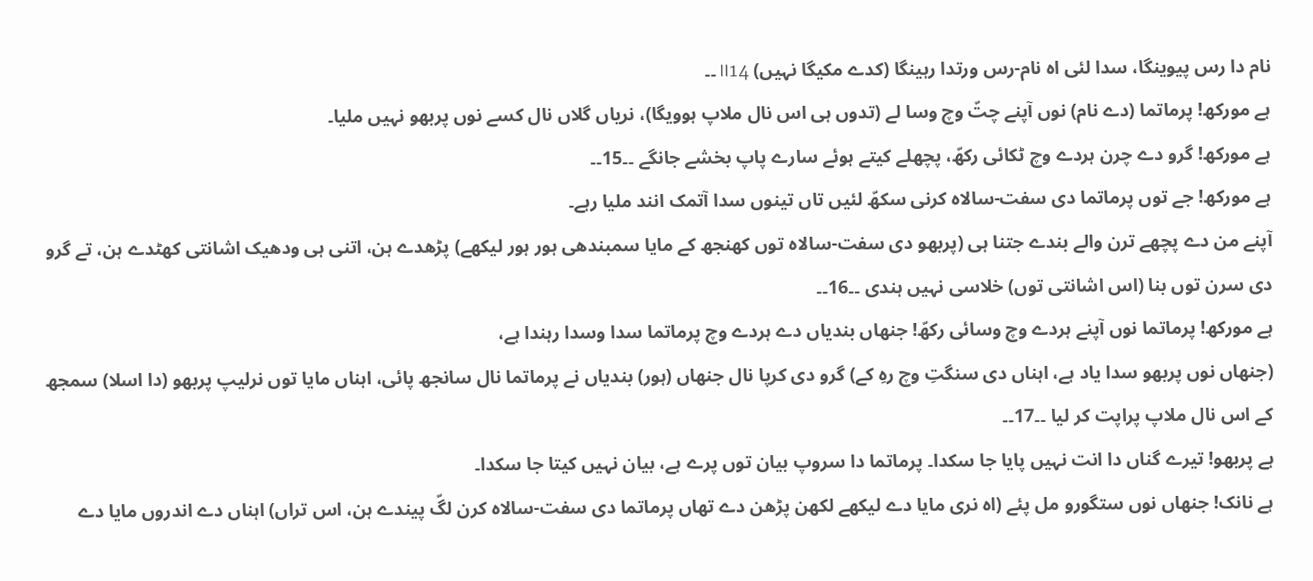نام دا رس پیوینگا، سدا لئی اہ نام-رس ورتدا رہینگا (کدے مکیگا نہیں) ॥14۔۔
ہے مورکھ! پرماتما (دے نام) نوں آپنے چتّ وچ وسا لے (تدوں ہی اس نال ملاپ ہوویگا)، نریاں گلاں نال کسے نوں پربھو نہیں ملیا۔
ہے مورکھ! گرو دے چرن ہردے وچ ٹکائی رکھّ، پچھلے کیتے ہوئے سارے پاپ بخشے جانگے ۔۔15۔۔
ہے مورکھ! جے توں پرماتما دی سفت-سالاہ کرنی سکھّ لئیں تاں تینوں سدا آتمک انند ملیا رہے۔
آپنے من دے پچھے ترن والے بندے جتنا ہی (پربھو دی سفت-سالاہ توں کھنجھ کے مایا سمبندھی ہور ہور لیکھے) پڑھدے ہن، اتنی ہی ودھیک اشانتی کھٹدے ہن، تے گرو دی سرن توں بنا (اس اشانتی توں) خلاسی نہیں ہندی ۔۔16۔۔
ہے مورکھ! پرماتما نوں آپنے ہردے وچ وسائی رکھّ! جنھاں بندیاں دے ہردے وچ پرماتما سدا وسدا رہندا ہے،
(جنھاں نوں پربھو سدا یاد ہے، اہناں دی سنگتِ وچ رہِ کے) گرو دی کرپا نال جنھاں (ہور) بندیاں نے پرماتما نال سانجھ پائی، اہناں مایا توں نرلیپ پربھو (دا اسلا) سمجھ کے اس نال ملاپ پراپت کر لیا ۔۔17۔۔
ہے پربھو! تیرے گناں دا انت نہیں پایا جا سکدا۔ پرماتما دا سروپ بیان توں پرے ہے، بیان نہیں کیتا جا سکدا۔
ہے نانک! جنھاں نوں ستگورو مل پئے (اہ نری مایا دے لیکھے لکھن پڑھن دے تھاں پرماتما دی سفت-سالاہ کرن لگّ پیندے ہن، اس تراں) اہناں دے اندروں مایا دے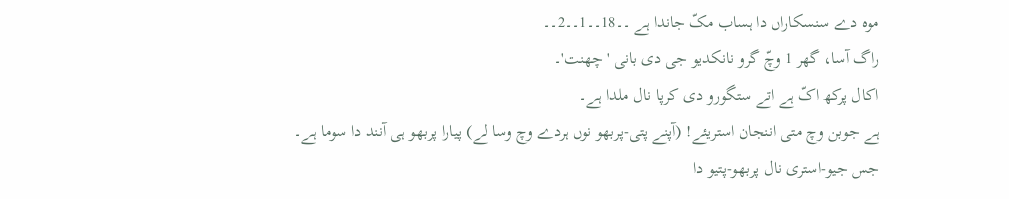موہ دے سنسکاراں دا ہساب مکّ جاندا ہے ۔۔18۔۔1۔۔2۔۔
راگ آسا، گھر 1 وچّ گرو نانکدیو جی دی بانی 'چھنت'۔
اکال پرکھ اکّ ہے اتے ستگورو دی کرپا نال ملدا ہے۔
ہے جوبن وچ متی اننجان استریئے! (آپنے پتی-پربھو نوں ہردے وچ وسا لے) پیارا پربھو ہی آنند دا سوما ہے۔
جس جیو-استری نال پربھو-پتیو دا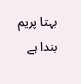بہتا پریم بندا ہے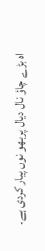اہ بڑے چاؤ نال دیال پربھو نوں پیار کردی ہے۔